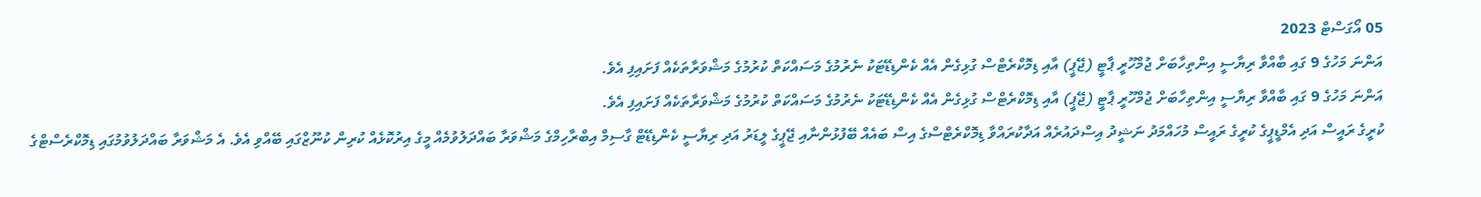05 އޯގަސްޓް 2023
އަންނަ މަހުގެ 9 ގައި ބާއްވާ ރިޔާސީ އިންތިހާބަށް ޖުމްހޫރީ ޕާޓީ (ޖޭޕީ) އާއި ޑިމޮކްރެޓްސް ގުޅިގެން އެއް ކެންޑިޑޭޓަކު ނެރުމުގެ މަސައްކަތް ކުރުމުގެ މަޝްވަރާތަކެއް ފަށައިފި އެވެ.
އަންނަ މަހުގެ 9 ގައި ބާއްވާ ރިޔާސީ އިންތިހާބަށް ޖުމްހޫރީ ޕާޓީ (ޖޭޕީ) އާއި ޑިމޮކްރެޓްސް ގުޅިގެން އެއް ކެންޑިޑޭޓަކު ނެރުމުގެ މަސައްކަތް ކުރުމުގެ މަޝްވަރާތަކެއް ފަށައިފި އެވެ.
ކުރީގެ ރައީސް އަދި އެމްޑީޕީގެ ކުރީގެ ރައީސް މުހައްމަދު ނަޝީދު އިސްދައުރެއް އަދާކުރައްވާ ޑިމޮކްރެޓްސްގެ އިސް ބައެއް ބޭފުޅުންނާއި ޖޭޕީގެ ލީޑަރު އަދި ރިޔާސީ ކެންޑިޑޭޓް ގާސިމް އިބްރާހިމްގެ މަޝްވަރާ ބައްދަލުވުމެއް މީގެ އިރުކޮޅެއް ކުރިން ކުނޫޒްގައި ބޭއްވި އެވެ. އެ މަޝްވަރާ ބައްދަލުވުމުގައި ޑިމޮކްރެސްޓްގެ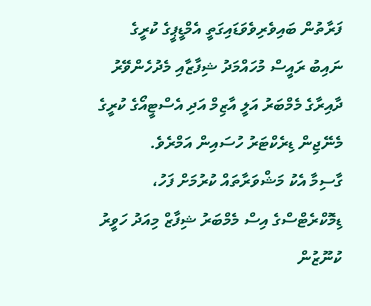ފަރާތުން ބައިވެރިވެވަޑައިގަތީ އެމްޑީޕީގެ ކުރީގެ ނައިބު ރައީސް މުހައްމަދު ޝިފާޒާއި މެދުހެންވޭރު ދާއިރާގެ މެމްބަރު އަލީ އާޒިމް އަދި އެސްޓީއޯގެ ކުރީގެ މެނޭޖިން ޑިރެކްޓަރު ހުސައިން އަމްރެވެ.
ގާސިމާ އެކު މަޝްވަރާތައް ކުރުމަށް ފަހު، ޑިމޮކްރެޓްސްގެ އިސް މެމްބަރު ޝިފާޒް މިއަދު ހަވީރު ކުނޫޒުން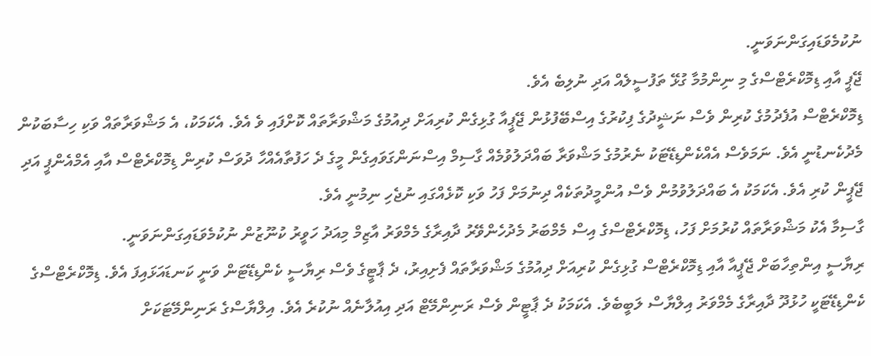ނުކުމެވަޑައިގަންނަވަނީ.
ޖޭޕީ އާއި ޑިމޮކްރެޓްސްގެ މި ނިންމުމާ ގުޅޭ ތަފުސީލެއް އަދި ނުލިބެ އެވެ.
ޑިމޮކްރެޓްސް އުފެދުމުގެ ކުރިން ވެސް ނަޝީދުގެ ފިކުރުގެ އިސްބޭފުޅުން ޖޭޕީއާ ގުޅިގެން ކުރިއަށް ދިއުމުގެ މަޝްވަރާތައް ކޮށްފައި ވެ އެވެ. އެކަމަކު، އެ މަޝްވަރާތައް ވަކި ހިސާބަކުން މެދުކެނޑުނީ އެވެ. ނަމަވެސް އެއްކެންޑިޑޭޓަކު ނެރުމުގެ މަޝްވަރާ ބައްދަލުވުމެއް ގާސިމް އިސްނަންގަވައިގެން މީގެ ދެ ހަފުތާއެއްހާ ދުވަސް ކުރިން ޑިމޮކްރެޓްސް އާއި އެމްއެންޕީ އަދި ޖޭޕީން ކުރި އެވެ. އެކަމަކު އެ ބައްދަލުވުމުން ވެސް އުންމީދުތަކެއް ދިނުމަށް ފަހު ވަކި ކޮޅެއްގައި ނުޖެހި ނިމުނީ އެވެ.
ގާސިމާ އެކު މަޝްވަރާތައް ކުރުމަށް ފަހު، ޑިމޮކްރެޓްސްގެ އިސް މެމްބަރު މެދުހެންވޭރު ދާއިރާގެ މެމްވަރު އާޒިމް މިއަދު ހަވީރު ކުނޫޒުން ނުކުމެވަޑައިގަންނަވަނީ.
ރިޔާސީ އިންތިހާބަށް ޖޭޕީއާ އާއި ޑިމޮކްރެޓްސް ގުޅިގެން ކުރިއަށް ދިއުމުގެ މަޝްވަރާތައް ފެށިއިރު، ދެ ޕާޓީގެ ވެސް ރިޔާސީ ކެންޑިޑޭޓަން ވަނީ ކަނޑައަޅައިފަ އެވެ. ޑިމޮކްރެޓްސްގެ ކެންޑިޑޭޓަކީ ހުޅުދޫ ދާއިރާގެ މެމްވަރު އިލްޔާސް ލަބީބެވެ. އެކަމަކު ދެ ޕާޓީން ވެސް ރަނިންމޭޓް އަދި އިއުލާނެއް ނުކުރެ އެވެ. އިލްޔާސްގެ ރަނިންމޭޓަކަށް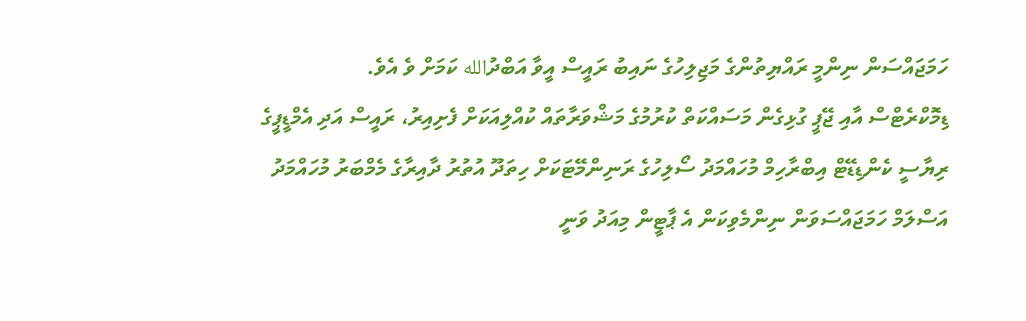ހަމަޖައްސަން ނިންމީ ރައްޔިތުންގެ މަޖިލިހުގެ ނައިބު ރައީސް އީވާ އަބްދުالله ކަމަށް ވެ އެވެ.
ޑިމޮކްރެޓްސް އާއި ޖޭޕީ ގުޅިގެން މަސައްކަތް ކުރުމުގެ މަޝްވަރާތައް ކުއްލިއަކަށް ފެށިއިރު، ރައީސް އަދި އެމްޑީޕީގެ ރިޔާސީ ކެންޑިޑޭޓް އިބްރާހިމް މުހައްމަދު ސޯލިހުގެ ރަނިންމޭޓަކަށް ހިތަދޫ އުތުރު ދާއިރާގެ މެމްބަރު މުހައްމަދު އަސްލަމް ހަމަޖައްސަވަން ނިންމެވިކަން އެ ޕާޓީން މިއަދު ވަނީ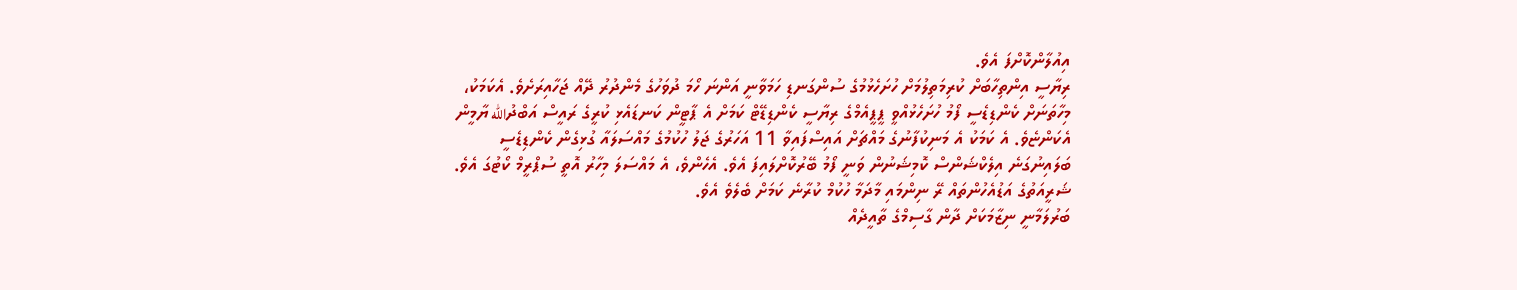އިއުލާންކޮށްފަ އެވެ.
ރިޔާސީ އިންތިހާބަށް ކުރިމަތިލުމަށް ހުށަހެޅުމުގެ ސުންގަނޑި ހަމަވާނީ އަންނަ ހޯމަ ދުވަހުގެ މެންދުރު ދޭއް ޖަހާއިރަށެވެ. އެކަމަކު، މިހާތަނަށް ކެންޑިޑެސީ ފޯމު ހުށަހެޅުއްވީ ޕީޕީއެމްގެ ރިޔާސީ ކެންޑިޑޭޓް ކަމަށް އެ ޕާޓީން ކަނޑައެޅި ކުރީގެ ރައީސް އަބްދުالله ޔާމީން އެކަންޏެވެ. އެ ކަމަކު އެ މަނިކުފާނުގެ މައްޗަށް އައިސްފައިވާ 11 އަހަރުގެ ޖަލު ހުކުމުގެ މައްސަލައާ ގުޅިގެން ކެންޑިޑެސީ ބަލައިނުގަނެ އިލެކްޝަންސް ކޮމިޝަނުން ވަނީ ފޯމު ބޭރުކޮށްލައިފަ އެވެ. އެހެންވެ، އެ މައްސަލަ މިހާރު އޮތީ ސުޕްރީމް ކޯޓުގަ އެވެ. ޝަރީއަތުގެ އަޑުއެހުންތައް ރޭ ނިންމައި މާދަމާ ހުކުމް ކުރާނެ ކަމަށް ބެލެވެ އެވެ.
ބަރުލަމާނީ ނިޒާމަކަށް ދާން ގާސިމްގެ ތާއީދެއް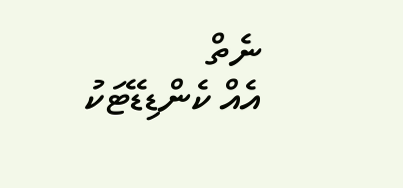ނެތް
އެއް ކެންޑިޑޭޓަކު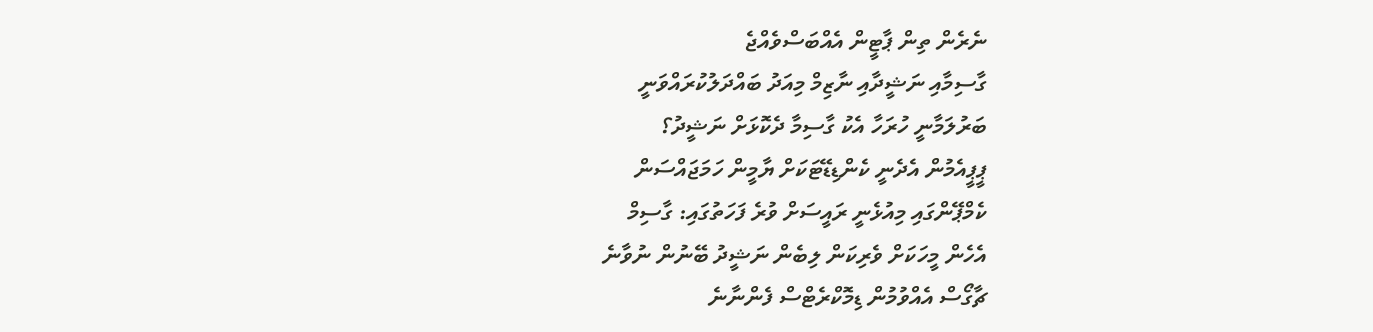ނެރެން ތިން ޕާޓީން އެއްބަސްވެއްޖެ
ގާސިމާއި ނަޝީދާއި ނާޒިމް މިއަދު ބައްދަލުކުރައްވަނީ
ބަރުލަމާނީ ހުރަހާ އެކު ގާސިމާ ދެކޮޅަށް ނަޝީދު؟
ޕީޕީއެމުން އެދެނީ ކެންޑިޑޭޓަކަށް ޔާމީން ހަމަޖައްސަން
ކެމްޕޭންގައި މިއުޅެނީ ރައީސަށް ވުރެ ފަހަތުގައި: ގާސިމް
އެހެން މީހަކަށް ވެރިކަން ލިބެން ނަޝީދު ބޭނުން ނުވާނެ
ޗާގޯސް އެއްވުމުން ޑިމޮކްރެޓްސް ފެންނާނެ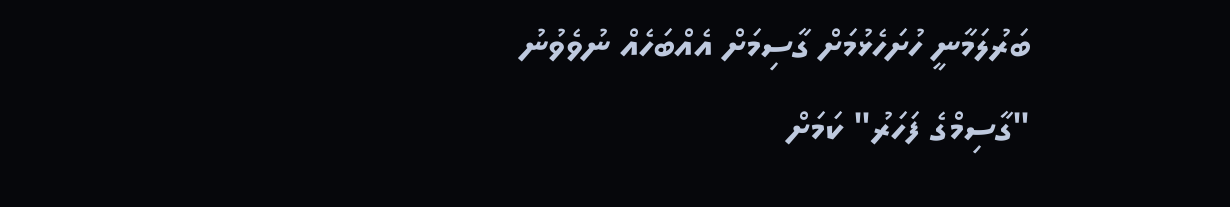ބަރުލަމާނީ ހުށަހެޅުމަށް ގާސިމަށް އެއްބަހެއް ނުވެވުނު
"ގާސިމްގެ ފަހަރު" ކަމަށް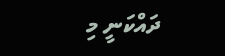ދައްކަނީ މި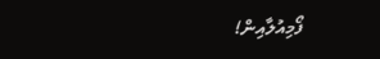ފޯމިއުލާއިން!